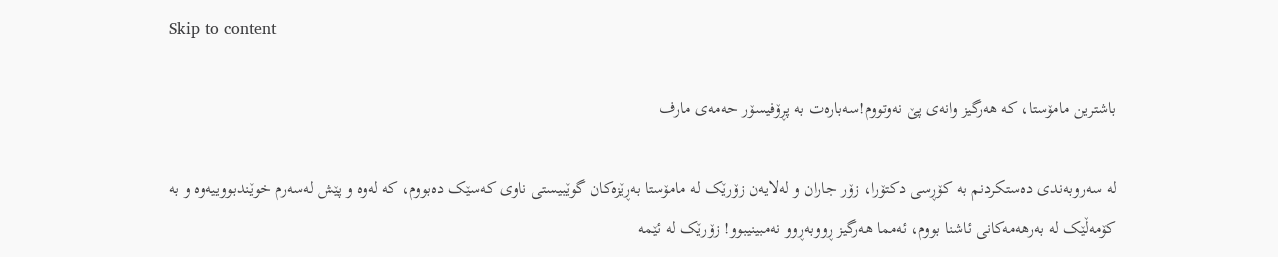Skip to content

باشترین مامۆستا، کە هەرگیز وانەی پێ نەوتووم!سەبارەت بە پڕۆفیسۆر حەمەی مارف

لە سەروبەندی دەستکردنم بە کۆڕسی دکتۆرا، زۆر جاران و لەلایەن زۆرێک لە مامۆستا بەڕێزەکان گوێبیستی ناوی کەسێک دەبووم، کە لەوە و پێش لەسەرم خوێندبووییەوە و بە کۆمەڵێک لە بەرهەمەکانی ئاشنا بووم، ئەمما هەرگیز ڕووبەڕوو نەمبینیبوو! زۆرێک لە ئێمە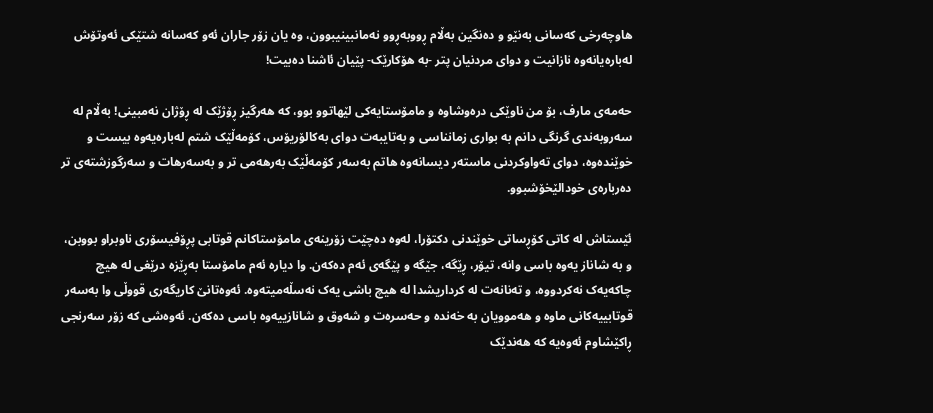هاوچەرخی کەسانی بەنێو و دەنگین بەڵام ڕووبەڕوو نەمانبینیبوون، وە یان زۆر جاران ئەو کەسانە شتێکی ئەوتۆش لەبارەیانەوە نازانیت و دوای مردنیان پتر -بە هۆکارێک- پێیان ئاشنا دەبیت!

حەمەی مارف، بۆ من ناوێکی درەوشاوە و مامۆستایەکی لێهاتوو بوو، کە هەرگیز ڕۆژێک لە ڕۆژان نەمبینی! بەڵام لە سەروبەندی گرنگی دانم بە بواری زمانناسی و بەتایبەت دوای بەکالۆریۆس، کۆمەڵێک شتم لەبارەیەوە بیست و خوێندەوە، دوای تەواوکردنی ماستەر دیسانەوە هاتم بەسەر کۆمەڵێک بەرهەمی تر و بەسەرهات و سەرگوزشتەی تر دەربارەی خودالێخۆشبوو.

ئێستاش لە کاتی کۆڕساتی خوێندنی دکتۆرا، لەوە دەچێت زۆرینەی مامۆستاکانم قوتابی پڕۆفیسۆری ناوبراو بووبن، و بە شاناز یەوە باسی وانە، تیۆر، ڕێگە، جێگە و پێگەی ئەم دەکەن. وا دیارە ئەم مامۆستا بەڕێزە درێغی لە هیچ چاکەیەک نەکردووە، و تەنانەت لە کرداریشدا لە هیچ باشی یەک نەسڵەمیتەوە. ئەوەتانێ کاریگەری قووڵی وا بەسەر قوتابییەکانی ماوە و هەموویان بە خەندە و حەسرەت و شەوق و شانازییەوە باسی دەکەن. ئەوەشی کە زۆر سەرنجی ڕاکێشاوم ئەوەیە کە هەندێک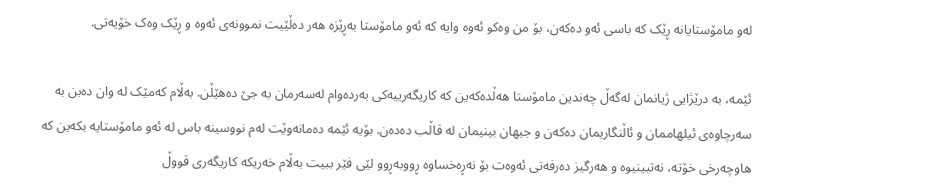لەو مامۆستایانە ڕێک کە باسی ئەو دەکەن، بۆ من وەکو ئەوە وایە کە ئەو مامۆستا بەڕێزە هەر دەڵێیت نموونەی ئەوە و ڕێک وەک خۆیەتی.

ئێمە، بە درێژایی ژیانمان لەگەڵ چەندین مامۆستا هەڵدەکەین کە کاریگەرییەکی بەردەوام لەسەرمان بە جێ دەهێڵن. بەڵام کەمێک لە وان دەبن بە سەرچاوەی ئیلهاممان و ئاڵنگاریمان دەکەن و جیهان بینیمان لە قاڵب دەدەن. بۆیە ئێمە دەمانەوێت لەم نووسینە باس لە ئەو مامۆستایە بکەین کە هاوچەرخی خۆتە، نەتبینیوە و هەرگیز دەرفەتی ئەوەت بۆ نەڕەخساوە ڕووبەڕوو لێی فێر ببیت بەڵام خەریکە کاریگەری قووڵ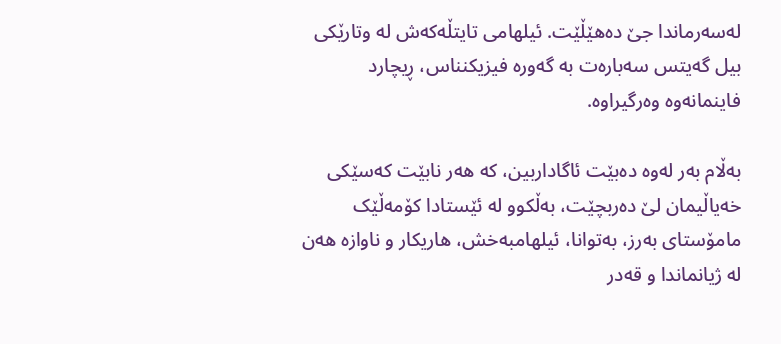لەسەرماندا جێ دەهێڵێت. ئیلهامی تایتڵەکەش لە وتارێکی بیل گەیتس سەبارەت بە گەورە فیزیکنناس، ڕیچارد فاینمانەوە وەرگیراوە.

بەڵام بەر لەوە دەبێت ئاگاداربین، کە هەر نابێت کەسێکی خەیاڵیمان لێ دەربچێت، بەڵکوو لە ئێستادا کۆمەڵێک مامۆستای بەرز، بەتوانا، ئیلهامبەخش، هاریکار و ناوازە هەن لە ژیانماندا و قەدر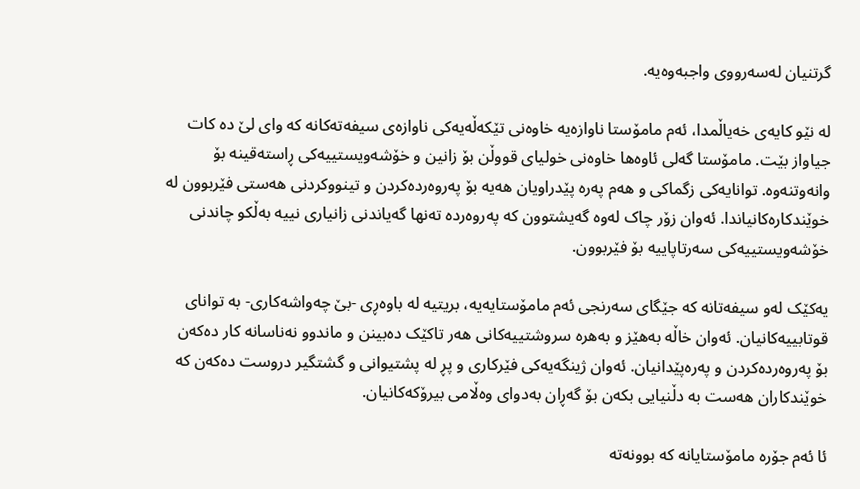گرتنیان لەسەرووی واجبەوەیە.

لە نێو کایەی خەیاڵمدا، ئەم مامۆستا ناوازەیە خاوەنی تێکەڵەیەکی ناوازەی سیفەتەکانە کە وای لێ دە کات جیاواز بێت. مامۆستا گەلی ئاوەها خاوەنی خولیای قووڵن بۆ زانین و خۆشەویستییەکی ڕاستەقینە بۆ وانەوتنەوە. توانایەکی زگماکی و هەم پەرە پێدراویان هەیە بۆ پەروەردەکردن و تینووکردنی هەستی فێربوون لە خوێندکارەکانیاندا. ئەوان زۆر چاک لەوە گەیشتوون کە پەروەردە تەنها گەیاندنی زانیاری نییە بەڵکو چاندنی خۆشەویستییەکی سەرتاپاییە بۆ فێربوون.

یەکێک لەو سیفەتانە كە جێگای سەرنجی ئەم مامۆستایەیە، بریتیە لە باوەڕی -بێ چەواشەکاری- بە توانای قوتابییەکانیان. ئەوان خاڵە بەهێز و بەهرە سروشتییەکانی هەر تاکێک دەبینن و ماندوو نەناسانە کار دەکەن بۆ پەروەردەکردن و پەرەپێدانیان. ئەوان ژینگەیەکی فێرکاری و پڕ لە پشتیوانی و گشتگیر دروست دەکەن کە خوێندکاران هەست بە دڵنیایی بکەن بۆ گەڕان بەدوای وەڵامی بیرۆکەکانیان.

ئا ئەم جۆرە مامۆستایانە كە بوونەتە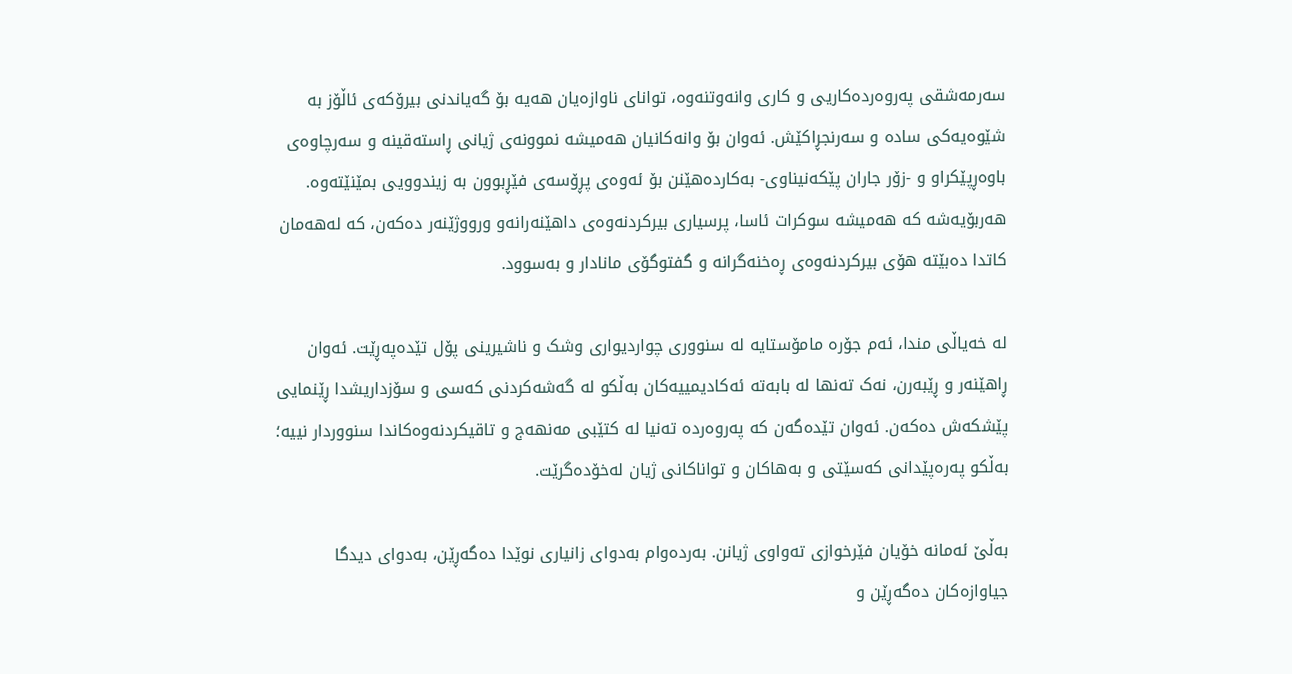سەرمەشقی پەروەردەكاریی و كاری وانەوتنەوە، توانای ناوازەیان هەیە بۆ گەیاندنی بیرۆکەی ئاڵۆز بە شێوەیەکی سادە و سەرنجڕاکێش. ئەوان بۆ وانەکانیان هەمیشە نموونەی ژیانی ڕاستەقینە و سەرچاوەی باوەڕپێکراو و -زۆر جاران پێکەنیناوی- بەکاردەهێنن بۆ ئەوەی پڕۆسەی فێڕبوون بە زیندوویی بمێنێتەوە. هەربۆیەشە کە هەمیشە سوکرات ئاسا، پرسیاری بیرکردنەوەی داهێنەرانەو ورووژێنەر دەکەن، کە لەهەمان کاتدا دەبێتە هۆی بیرکردنەوەی ڕەخنەگرانە و گفتوگۆی مانادار و بەسوود.

لە خەیاڵی مندا، ئەم جۆرە مامۆستایە لە سنووری چواردیواری وشک و ناشیرینی پۆل تێدەپەڕێت. ئەوان ڕاهێنەر و ڕێبەرن، نەک تەنها لە بابەتە ئەکادیمییەکان بەڵکو لە گەشەکردنی کەسی و سۆزداریشدا ڕێنمایی پێشکەش دەکەن. ئەوان تێدەگەن کە پەروەردە تەنیا لە کتێبی مەنهەج و تاقیکردنەوەکاندا سنووردار نییە؛ بەڵکو پەرەپێدانی کەسێتی و بەهاکان و تواناکانی ژیان لەخۆدەگرێت.

بەڵێ ئەمانە خۆیان فێرخوازی تەواوی ژیانن. بەردەوام بەدوای زانیاری نوێدا دەگەڕێن، بەدوای دیدگا جیاوازەکان دەگەڕێن و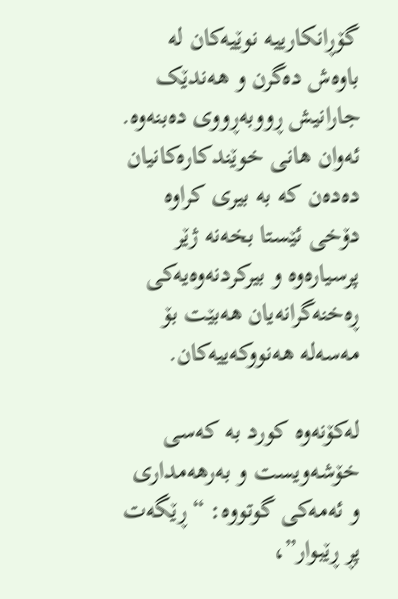گۆڕانکارییە نوێیەکان لە باوەش دەگرن و هەندێک جارانیش ڕووبەڕووی دەبنەوە. ئەوان هانی خوێندکارەکانیان دەدەن کە بە بیری کراوە دۆخی ئێستا بخەنە ژێر پرسیارەوە و بیرکردنەوەیەکی ڕەخنەگرانەیان هەبێت بۆ مەسەلە هەنووکەییەکان.

لەکۆنەوە کورد بە کەسی خۆشەویست و بەرهەمداری و ئەمەکی گوتووە: “ڕێگەت پڕ ڕێبوار”،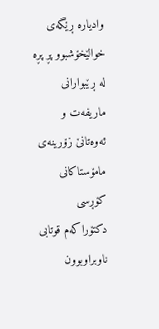وادیارە ڕێگەی خوالێخۆشبوو پڕ پڕە لە ڕێبوارانی ماریفەت و ئەوەتانێ زۆرینەی مامۆستاکانی کۆڕسی دکتۆراکەم قوتابی ناوبراوبوون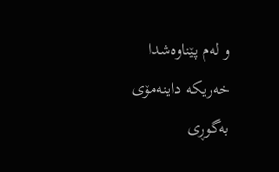و لەم پێناوەشدا خەریكە داینەمۆی بەگوڕی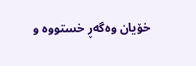خۆیان وەگەڕ خستووە و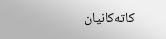كاتەكانیان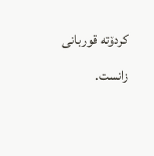كردۆتە قوربانی زانست.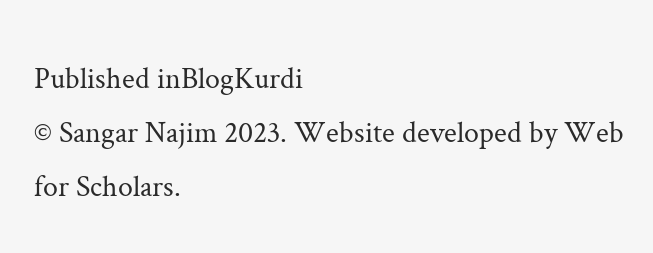Published inBlogKurdi
© Sangar Najim 2023. Website developed by Web for Scholars.